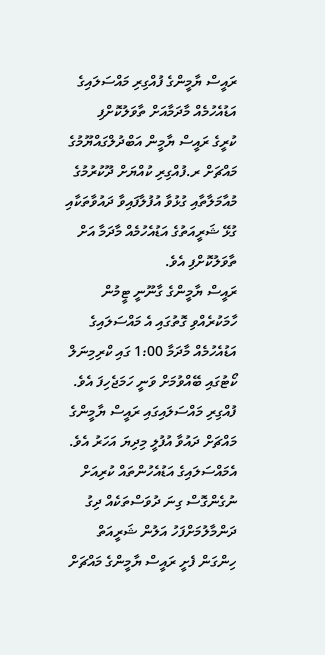ރައީސް ޔާމީންގެ ފުއްގިރި މައްސަލައިގެ އަޑުއެހުމެއް މާދަމާއަށް ތާވަލުކޮށްފި
ކުރީގެ ރައީސް ޔާމީން އަބްދުލްގައްޔޫމުގެ މައްޗަށް ރ.ފުއްގިރި ކުއްޔަށް ދޫކުރުމުގެ މުއާމަލާތާއި ގުޅުވާ އުފުލާފައިވާ ދައުވާތަކާއި ގުޅޭ ޝަރީއަތުގެ އަޑުއެހުމެއް މާދަމާ އަށް ތާވަލުކޮށްފި އެވެ.
ރައީސް ޔާމީންގެ ގާނޫނީ ޓީމުން ހާމަކުރެއްވި ގޮތުގައި އެ މައްސަލައިގެ އަޑުއެހުމެއް މާދަމާ 1:00 ގައި ކްރިމިނަލް ކޯޓުގައި ބޭއްވުމަށް ވަނީ ހަމަޖެހިފަ އެވެ.
ފުއްގިރި މައްސަލައިގައި ރައީސް ޔާމީންގެ މައްޗަށް ދައުވާ އުފުލީ މިދިޔަ އަހަރު އެވެ. އެމައްސަލައިގެ އަޑުއެހުންތައް ކުރިއަށް ނުގެންގޮސް ގިނަ ދުވަސްތަކެއް ދިގު ދަންމާލުމަށްފަހު އަލުން ޝަރީއަތް ހިންގަން ފެށީ ރައީސް ޔާމީންގެ މައްޗަށް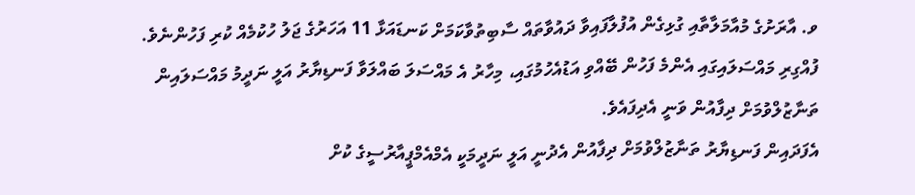ވ. އާރަށުގެ މުއާމަލާތާއި ގުޅިގެން އުފުލާފައިވާ ދައުވާތައް ސާބިތުވާކަމަށް ކަނޑައަޅާ 11 އަހަރުގެ ޖަލު ހުކުމެއް ކުރި ފަހުންނެވެ.
ފުއްގިރި މައްސަލައިގައި އެންމެ ފަހުން ބޭއްވި އަޑުއެހުމުގައި، މިހާރު އެ މައްސަލަ ބައްލަވާ ފަނޑިޔާރު އަލީ ނަދީމު މައްސަލައިން ތަނާޒުލްވުމަށް ދިފާއުން ވަނީ އެދިފައެވެ.
އެފަދައިން ފަނޑިޔާރު ތަނާޒުލްވުމަށް ދިފާއުން އެދުނީ އަލީ ނަދީމަކީ އެމްއެމްޕީއާރުސީގެ ކުށް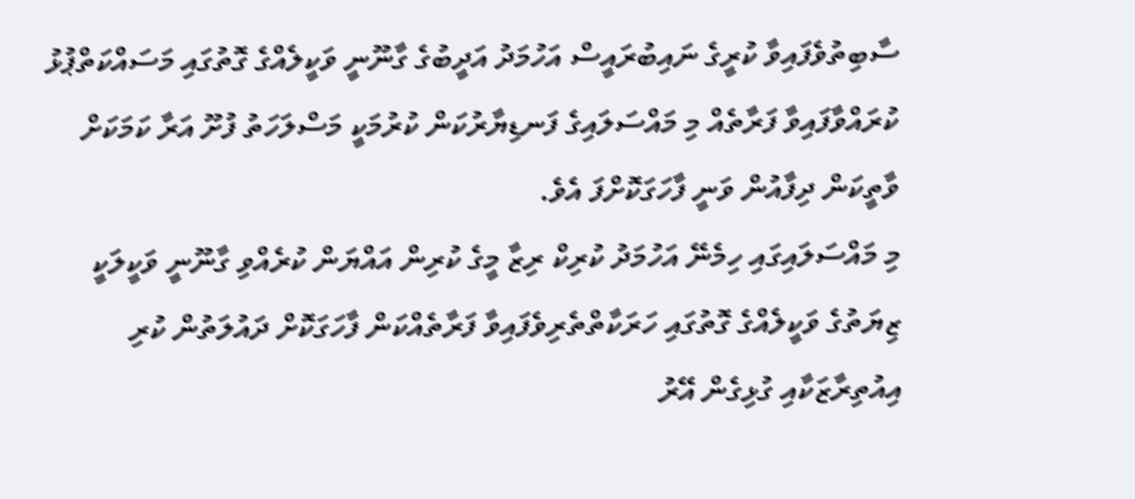ސާބިތުވެފައިވާ ކުރީގެ ނައިބުރައީސް އަހުމަދު އަދީބުގެ ގާނޫނީ ވަކީލެއްގެ ގޮތުގައި މަސައްކަތްޕުޅު ކުރައްވާފައިވާ ފަރާތެއް މި މައްސަލައިގެ ފަނޑިޔާރުކަން ކުރުމަކީ މަސްލަހަތު ފުށޫ އަރާ ކަމަކަށް ވާތީކަން ދިފާއުން ވަނީ ފާހަގަކޮށްފަ އެވެ.
މި މައްސަލައިގައި ހިމެނޭ އަހުމަދު ކުރިކް ރިޒާ މީގެ ކުރިން އައްޔަން ކުރެއްވި ގާނޫނީ ވަކީލަކީ ޒިޔަތުގެ ވަކީލެއްގެ ގޮތުގައި ހަރަކާތްތެރިވެފައިވާ ފަރާތެއްކަން ފާހަގަކޮށް ދައުލަތުން ކުރި އިއުތިރާޒަކާއި ގުޅިގެން އޭރު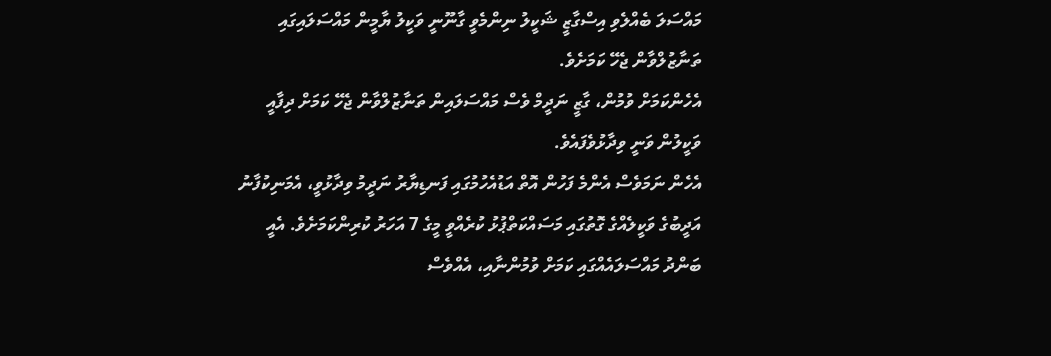މައްސަލަ ބެއްލެވި އިސްގާޒީ ޝަކީލު ނިންމެވީ ގާނޫނީ ވަކީލު ޔާމީން މައްސަލައިގައި ތަނާޒުލްވާން ޖެހޭ ކަމަށެވެ.
އެހެންކަމަށް ވުމުން، ގާޒީ ނަދީމް ވެސް މައްސަލައިން ތަނާޒުލްވާން ޖެހޭ ކަމަށް ދިފާއީ ވަކީލުން ވަނީ ވިދާޅުވެފައެވެ.
އެހެން ނަމަވެސް އެންމެ ފަހުން އޮތް އަޑުއެހުމުގައި ފަނޑިޔާރު ނަދީމު ވިދާޅުވީ، އެމަނިކުފާނު އަދީބުގެ ވަކީލެއްގެ ގޮތުގައި މަސައްކަތްޕުޅު ކުރެއްވީ މީގެ 7 އަހަރު ކުރިންކަމަށެވެ. އެއީ ބަންދު މައްސަލައެއްގައި ކަމަށް ވުމުންނާއި، އެއްވެސް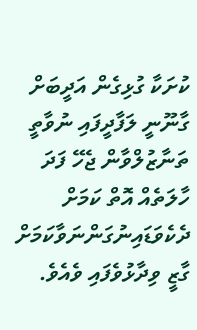ކުށަކާ ގުޅިގެން އަދީބަށް ގާނޫނީ ލަފާދީފައި ނުވާތީ ތަނާޒުލްވާން ޖެހޭ ފަދަ ހާލަތެއް އޮތް ކަމަށް ދެކެވަޑައިނުގަންނަވާކަމަށް ގާޒީ ވިދާޅުވެފައި ވެއެވެ.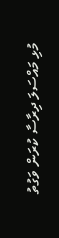މުޅި މައްސަލަ ދިރާސާ ކުރަން ވަގުތު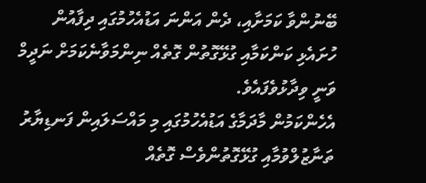ބޭނުންވާ ކަމަށާއި، ދެން އަންނަ އަޑުއެހުމުގައި ދިފާއުން ހުށައެޅި ކަންކަމާއި ގުޅޭގޮތުން ގޮތެއް ނިންމަވާނެކަމަށް ނަދީމް ވަނީ ވިދާޅުވެފައެވެ.
އެހެންކަމުން މާދަމާގެ އަޑުއެހުމުގައި މި މައްސަލައިން ފަނޑިޔާރު ތަނާޒުލްވުމާއި ގުޅޭގޮތުންވެސް ގޮތެއް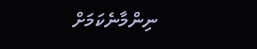ނިންމާނެކަމަށް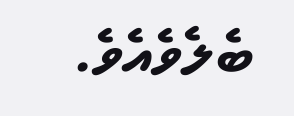ބެލެވެއެވެ.